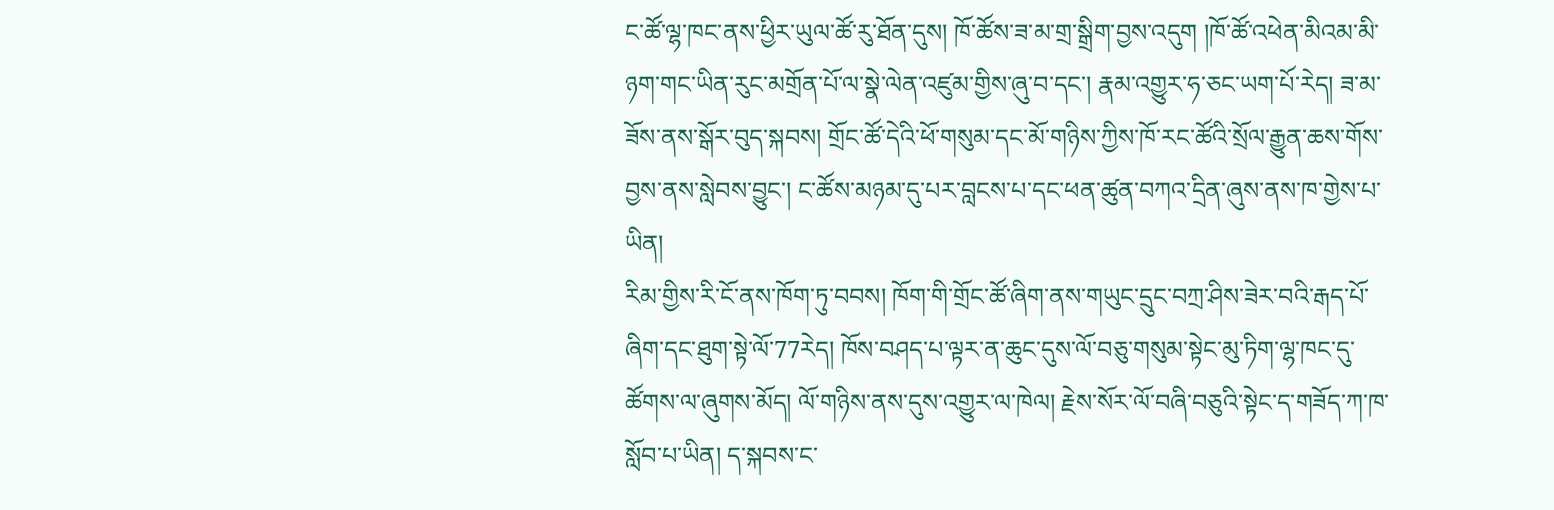ང་ཚོ་ལྷ་ཁང་ནས་ཕྱིར་ཡུལ་ཚོ་རུ་ཐོན་དུས། ཁོ་ཚོས་ཟ་མ་གྲ་སྒྲིག་བྱས་འདུག །ཁོ་ཚོ་འཕེན་མིའམ་མི་ཉག་གང་ཡིན་རུང་མགྲོན་པོ་ལ་སྣེ་ལེན་འཛུམ་གྱིས་ཞུ་བ་དང་། རྣམ་འགྱུར་ཧ་ཅང་ཡག་པོ་རེད། ཟ་མ་ཟོས་ནས་སྒོར་བུད་སྐབས། གྲོང་ཚོ་དེའི་ཕོ་གསུམ་དང་མོ་གཉིས་ཀྱིས་ཁོ་རང་ཚོའི་སྲོལ་རྒྱུན་ཆས་གོས་བྱས་ནས་སླེབས་བྱུང་། ང་ཚོས་མཉམ་དུ་པར་བླངས་པ་དང་ཕན་ཚུན་བཀའ་དྲིན་ཞུས་ནས་ཁ་གྱེས་པ་ཡིན།
རིམ་གྱིས་རི་ངོ་ནས་ཁོག་ཏུ་བབས། ཁོག་གི་གྲོང་ཚོ་ཞིག་ནས་གཡུང་དྲུང་བཀྲ་ཤིས་ཟེར་བའི་རྒད་པོ་ཞིག་དང་ཐུག་སྟེ་ལོ་77རེད། ཁོས་བཤད་པ་ལྟར་ན་ཆུང་དུས་ལོ་བཅུ་གསུམ་སྟེང་མུ་ཏིག་ལྷ་ཁང་དུ་ཚོགས་ལ་ཞུགས་མོད། ལོ་གཉིས་ནས་དུས་འགྱུར་ལ་ཁེལ། རྗེས་སོར་ལོ་བཞི་བཅུའི་སྟེང་ད་གཟོད་ཀ་ཁ་སློབ་པ་ཡིན། ད་སྐབས་ང་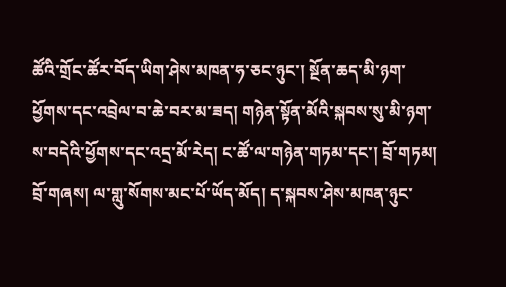ཚོའི་གྲོང་ཚོར་བོད་ཡིག་ཤེས་མཁན་ཧ་ཅང་ཉུང་། སྔོན་ཆད་མི་ཉག་ཕྱོགས་དང་འབྲེལ་བ་ཆེ་བར་མ་ཟད། གཉེན་སྟོན་མོའི་སྐབས་སུ་མི་ཉག་ས་བདེའི་ཕྱོགས་དང་འདྲ་མོ་རེད། ང་ཚོ་ལ་གཉེན་གཏམ་དང་། བྲོ་གཏམ། བྲོ་གཞས། ལ་གླུ་སོགས་མང་པོ་ཡོད་མོད། ད་སྐབས་ཤེས་མཁན་ཉུང་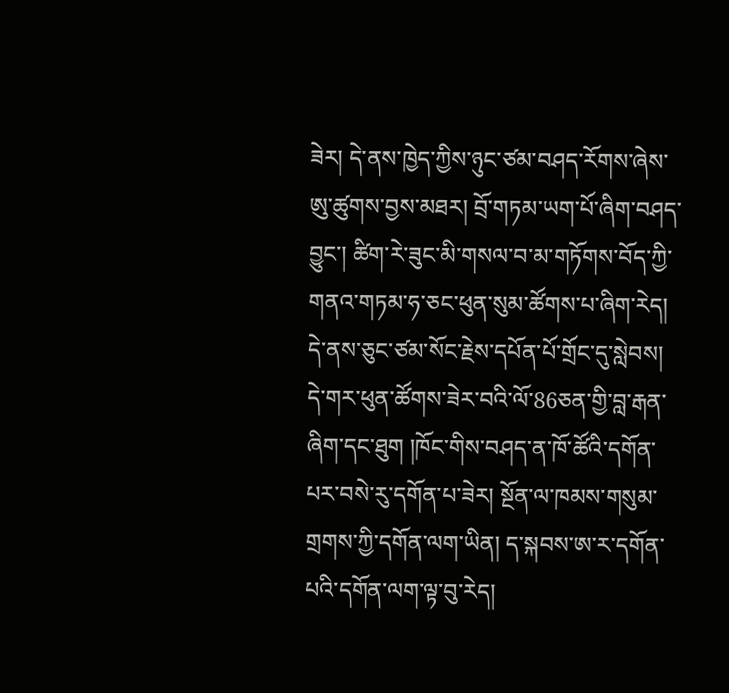ཟེར། དེ་ནས་ཁྱེད་ཀྱིས་ཉུང་ཙམ་བཤད་རོགས་ཞེས་ཨུ་ཚུགས་བྱས་མཐར། བྲོ་གཏམ་ཡག་པོ་ཞིག་བཤད་བྱུང་། ཚིག་རེ་ཟུང་མི་གསལ་བ་མ་གཏོགས་བོད་ཀྱི་གནའ་གཏམ་ཧ་ཅང་ཕུན་སུམ་ཚོགས་པ་ཞིག་རེད།
དེ་ནས་ཅུང་ཙམ་སོང་རྗེས་དཔོན་པོ་གྲོང་དུ་སླེབས། དེ་གར་ཕུན་ཚོགས་ཟེར་བའི་ལོ་86ཅན་གྱི་བླ་རྒན་ཞིག་དང་ཐུག །ཁོང་གིས་བཤད་ན་ཁོ་ཚོའི་དགོན་པར་བསེ་རུ་དགོན་པ་ཟེར། སྔོན་ལ་ཁམས་གསུམ་གྲགས་ཀྱི་དགོན་ལག་ཡིན། ད་སྐབས་ཨ་ར་དགོན་པའི་དགོན་ལག་ལྟ་བུ་རེད།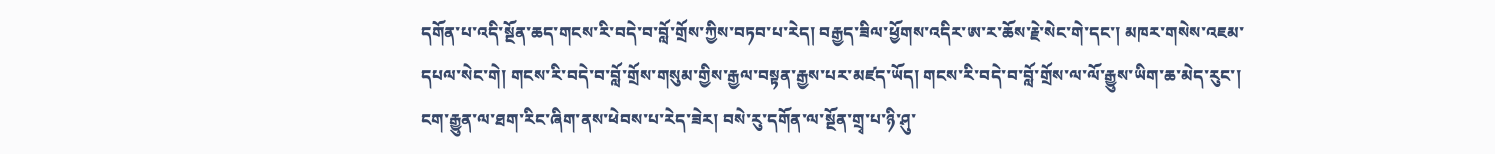དགོན་པ་འདི་སྔོན་ཆད་གངས་རི་བདེ་བ་བློ་གྲོས་ཀྱིས་བཏབ་པ་རེད། བརྒྱད་ཟིལ་ཕྱོགས་འདིར་ཨ་ར་ཆོས་རྗེ་སེང་གེ་དང་། མཁར་གསེས་འཇམ་དཔལ་སེང་གེ། གངས་རི་བདེ་བ་བློ་གྲོས་གསུམ་གྱིས་རྒྱལ་བསྟན་རྒྱས་པར་མཛད་ཡོད། གངས་རི་བདེ་བ་བློ་གྲོས་ལ་ལོ་རྒྱུས་ཡིག་ཆ་མེད་རུང་།
ངག་རྒྱུན་ལ་ཐག་རིང་ཞིག་ནས་ཕེབས་པ་རེད་ཟེར། བསེ་རུ་དགོན་ལ་སྔོན་གྲྭ་པ་ཉི་ཤུ་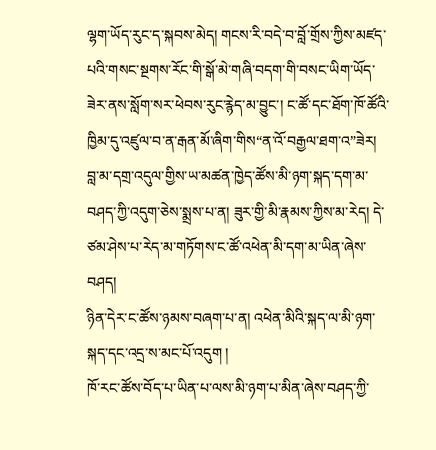ལྷག་ཡོད་རུང་ད་སྐབས་མེད། གངས་རི་བདེ་བ་བློ་གྲོས་ཀྱིས་མཛད་པའི་གསང་སྔགས་རོང་གི་སྒོ་མེ་གཞི་བདག་གི་བསང་ཡིག་ཡོད་ཟེར་ནས་སློག་སར་ཕེབས་རུང་རྙེད་མ་བྱུང་། ང་ཚོ་དང་ཐོག་ཁོ་ཚོའི་ཁྱིམ་དུ་འཛུལ་བ་ན་རྒན་མོ་ཞིག་གིས“ན་འོ་བརྒྱལ་ཐག་འ”ཟེར། བླ་མ་དགྲ་འདུལ་གྱིས་ཡ་མཚན་ཁྱེད་ཚོས་མི་ཉག་སྐད་དག་མ་བཤད་ཀྱི་འདུག་ཅེས་སྨྲས་པ་ན། ཟུར་གྱི་མི་རྣམས་ཀྱིས་མ་རེད། དེ་ཙམ་ཤེས་པ་རེད་མ་གཏོགས་ང་ཚོ་འཕེན་མི་དག་མ་ཡིན་ཞེས་བཤད།
ཉིན་དེར་ང་ཚོས་ཉམས་བཞག་པ་ན། འཕེན་མིའི་སྐད་ལ་མི་ཉག་སྐད་དང་འདྲ་ས་མང་པོ་འདུག །
ཁོ་རང་ཚོས་བོད་པ་ཡིན་པ་ལས་མི་ཉག་པ་མིན་ཞེས་བཤད་ཀྱི་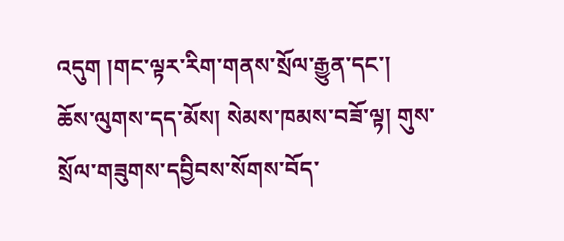འདུག །གང་ལྟར་རིག་གནས་སྲོལ་རྒྱུན་དང་།
ཆོས་ལུགས་དད་མོས། སེམས་ཁམས་བཟོ་ལྟ། གུས་སྲོལ་གཟུགས་དབྱིབས་སོགས་བོད་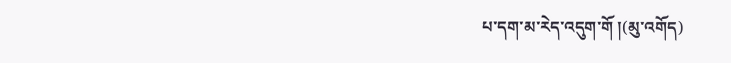པ་དག་མ་རེད་འདུག་གོ །(མུ་འགོད)